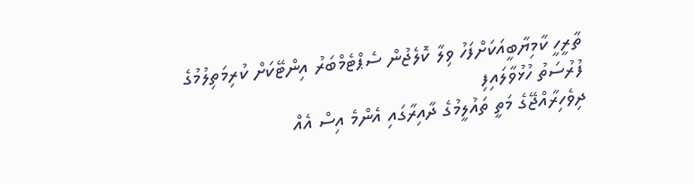ތާރީހީ ކާމިޔާބީއަކަށްފަހު ވިލާ ކޮލެޖުން ސެޕްޓެމްބަރު އިންޓޭކަށް ކުރިމަތިލުމުގެ ފުރުސަތު ހުޅުވާލައިފި
ދިވެހިރާއްޖޭގެ މަތީ ތައުލީމުގެ ދާއިރާގައި އެންމެ އިސް އެއް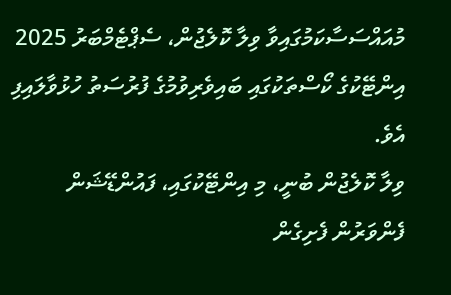މުއައްސަސާކަމުގައިވާ ވިލާ ކޮލެޖުން، ސެޕްޓެމްބަރު 2025 އިންޓޭކުގެ ކޯސްތަކުގައި ބައިވެރިވުމުގެ ފުރުސަތު ހުޅުވާލައިފި އެވެ.
ވިލާ ކޮލެޖުން ބުނީ، މި އިންޓޭކުގައި، ފައުންޑޭޝަން ފެންވަރުން ފެށިގެން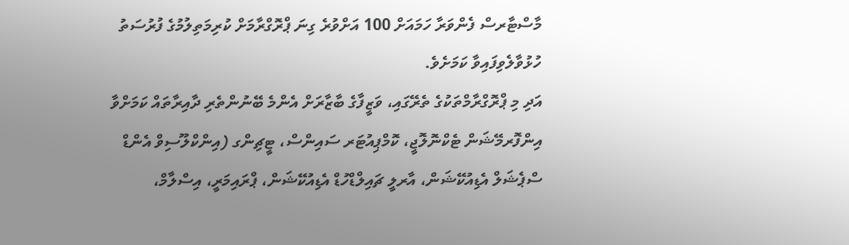މާސްޓާރސް ފެންވަރާ ހަމައަށް 100 އަށްވުރެ ގިނަ ޕްރޮގްރާމަށް ކުރިމަތިލުމުގެ ފުރުސަތު ހުޅުވާލެވިފައިވާ ކަމަށެވެ.
އަދި މި ޕްރޮގްރާމްތަކުގެ ތެރޭގައި، ވަޒީފާގެ ބާޒާރަށް އެންމެ ބޭނުންތެރި ދާއިރާތައް ކަމަށްވާ އިންފޮރމޭޝަން ޓެކްނޮލޮޖީ، ކޮމްޕިއުޓަރ ސައިންސް، ޓީޗިންގ (އިންކްލޫސިވް އެންޑް ސްޕެޝަލް އެޑިއުކޭޝަން، އާރލީ ޗައިލްޑްހުޑް އެޑިއުކޭޝަން، ޕްރައިމަރީ، އިސްލާމް،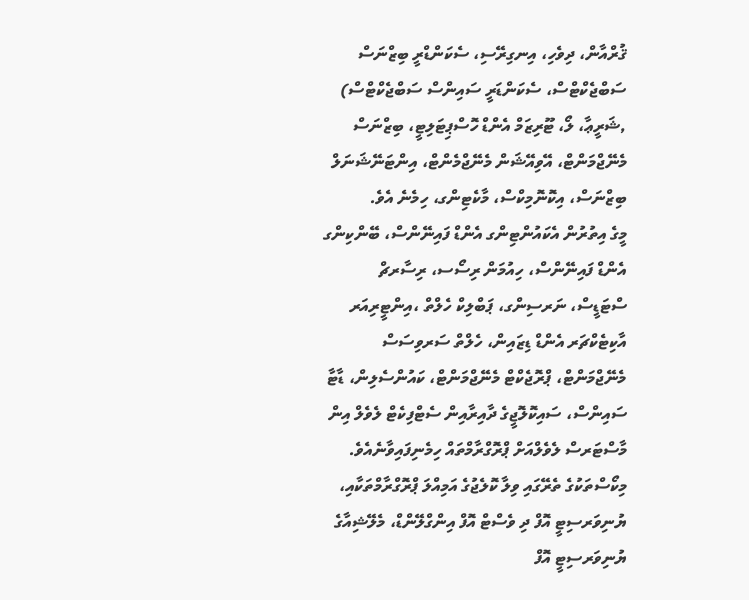ޤުރްއާން، ދިވެހި، އިނގިރޭސި، ސެކަންޑްރީ ބިޒްނަސް ސަބްޖެކްޓްސް، ސެކަންޑަރީ ސައިންސް ސަބްޖެކްޓްސް) ,ޝަރީޢާ، ލޯ، ޓޫރިޒަމް އެންޑް ހޮސްޕިޓަލިޓީ، ބިޒްނަސް މެނޭޖްމަންޓް، އޭވިއޭޝަން މެނޭޖްމެންޓް، އިންޓަނޭޝަނަލް ބިޒްނަސް، އިކޮނޮމިކްސް، މާކެޓިންގ، ހިމެނެ އެވެ.
މީގެ އިތުރުން އެކައުންޓިންގ އެންޑް ފައިނޭންސް، ބޭންކިންގ އެންޑް ފައިނޭންސް، ހިއުމަން ރިސޯސ، ރިސާރޗް ސްޓަޑީސް، ނަރސިންގ، ޕަބްލިކް ހެލްތް ،އިންޓީރިއަރ އާކިޓެކްޗަރ އެންޑް ޑިޒައިން، ހެލްތް ސަރވިސަސް މެނޭޖްމަންޓް، ޕްރޮޖެކްޓް މެނޭޖްމަންޓް، ކައުންސެލިން، ޑާޓާ ސައިންސް، ސައިކޮލޮޖީގެ ދާއިރާއިން ސެޓްފިކެޓް ލެވެލް އިން މާސްޓަރސް ލެވެލްއަށް ޕްރޮގްރާމްތައް ހިމެނިފައިވާނެއެވެ.
މިކޯސްތަކުގެ ތެރޭގައި ވިލާ ކޮލެޖުގެ އަމިއްލަ ޕްރޮގްރާމްތަކާއި، ޔުނިވަރސިޓީ އޮފް ދި ވެސްޓް އޮފް އިންގްލޭންޑް، މެލޭޝިއާގެ ޔުނިވަރސިޓީ އޮފް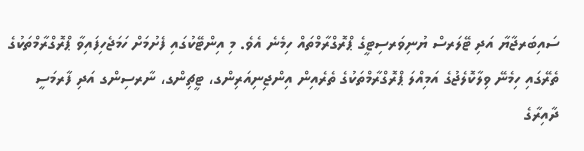ސައިބަރޖާޔާ އަދި ޓޭލަރސް ޔުނިވަރސިޓީގެ ޕްރޮގްރާމްތައް ހިމެނެ އެވެ. މި އިންޓޭކުގައި ފެށުމަށް ހަމަޖެހިފައިވާ ޕްރޮގްރާމްތަކުގެ ތެރޭގައި ހިމެނޭ ވިލާކޮލެޖުގެ އަމިއްލަ ޕްރޮގްރާމްތަކުގެ ތެރެއިން އިންޖިނިއަރިންގ، ޓީޗިންގ، ނާރސިންގ އަދި ފާރމަސީ ދާއިރާގެ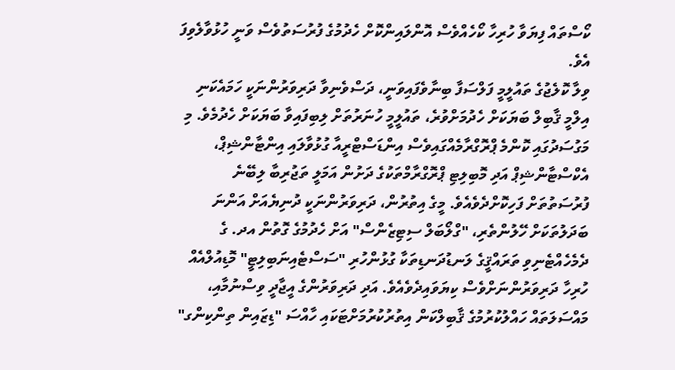ކޯސްތައް ފިޔަވާ ހުރިހާ ކޯހެއްވެސް އޮންލައިންކޮށް ހެދުމުގެ ފުރުސަތުވެސް ވަނީ ހުޅުވާލެވިފަ އެވެ.
ވިލާ ކޮލެޖުގެ ތައުލީމީ ފަލްސަފާ ބިނާވެފައިވަނީ، ދަސްވެނިވާ ދަރިވަރުންނަކީ ހަމައެކަނި އިލްމީ ޤާބިލް ބަޔަކަށް ހެދުމަށްވުރެ، ތައުލީމީ ހުނަރުތަށް ލިބިފައިވާ ބަޔަކަށް ހެދުމެވެ. މި މަގުސަދުގައި ކޮންމެ ޕްރޮގްރާމެއްގައިވެސް އިންޑަސްޓްރީއާ ގުޅުވާލައި އިންޓާންޝިޕް، އެކްސްޓާންޝިޕް އަދި މޮބިލިޓި ޕްރޮގްރާމްތަކުގެ ދަށުން އަމަލީ ތަޖުރިބާ ލިބޭނެ ފުރުސަތުތަށް ފަހިކޮށްދެވެއެވެ. މީގެ އިތުރުން، ދަރިވަރުންނަކީ ދުނިޔެއަށް އަންނަ ބަދަލުތަކަށް ހޭލުންތެރި، "ގްލޯބަލް ސިޓިޒެންސް" އަށް ހެދުމުގެ ގޮތުން އދ. ގެ ދެމެހެއްޓެނިވި ތަރައްޤީގެ ލަނޑުދަނޑިތަކާ ގުޅުންހުރި "ސަސްޓެއިނަބިލިޓީ" މޮޑިއުލްއެއް ހުރިހާ ދަރިވަރުންނަށްވެސް ކިޔަވައިދެވެއެވެ. އަދި ދަރިވަރުންގެ އީޖާދީ ވިސްނުމާއި، މައްސަލަތައް ހައްލުކުރުމުގެ ޤާބިލްކަން އިތުރުކުރުމަށްޓަކައި ހާއްސަ "ޑިޒައިން ތިންކިންގ"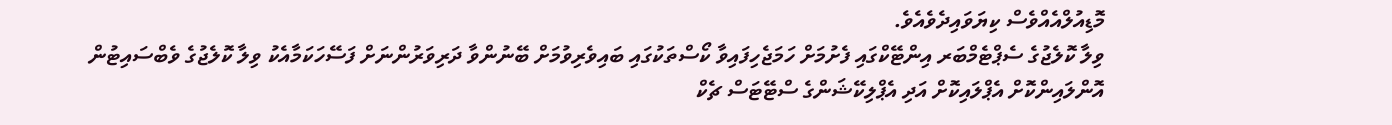މޮޑިއުލްއެއްވެސް ކިޔަވައިދެވެއެވެ.
ވިލާ ކޮލެޖުގެ ސެޕްޓެމްބަރ އިންޓޭކްގައި ފެށުމަށް ހަމަޖެހިފައިވާ ކޯސްތަކުގައި ބައިވެރިވުމަށް ބޭނުންވާ ދަރިވަރުންނަށް ފަސޭހަކަމާއެކު ވިލާ ކޮލެޖުގެ ވެބްސައިޓުން އޮންލައިންކޮށް އެޕްލައިކޮށް އަދި އެޕްލިކޭޝަންގެ ސްޓޭޓަސް ޗެކް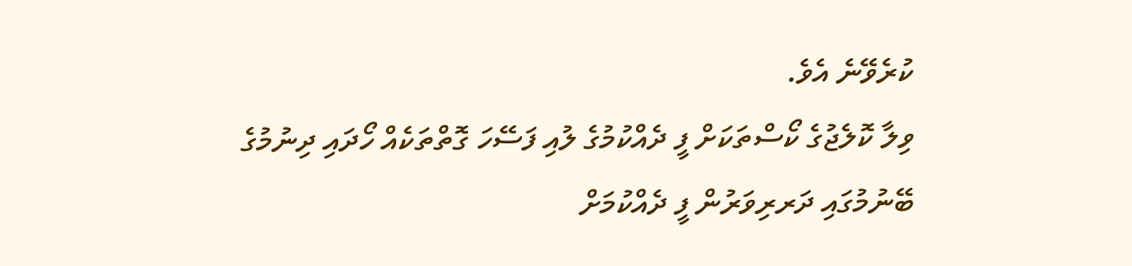ކުރެވޭނެ އެވެ.
ވިލާ ކޮލެޖުގެ ކޯސްތަކަށް ފީ ދެއްކުމުގެ ލުއި ފަސޭހަ ގޮތްތަކެއް ހޯދައި ދިނުމުގެ ބޭނުމުގައި ދަރރިވަރުން ފީ ދެއްކުމަށް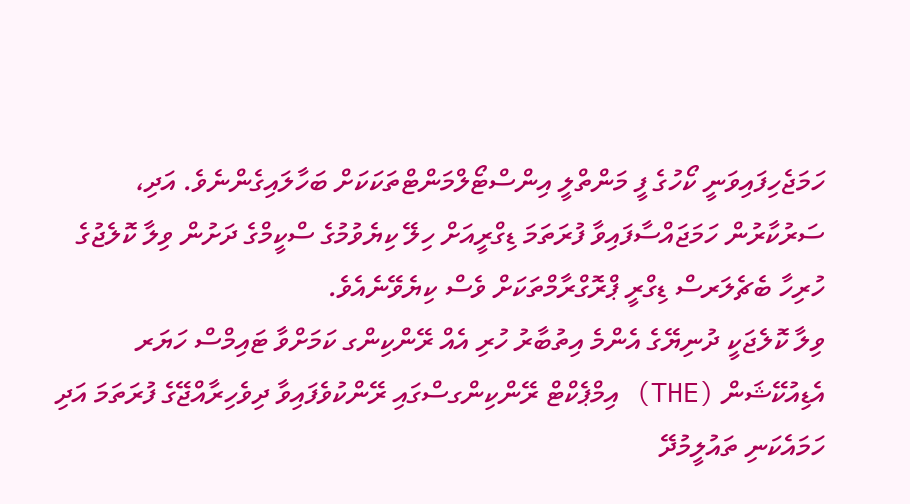ހަމަޖެހިފައިވަނީ ކޯހުގެ ފީ މަންތްލީ އިންސްޓޯލްމަންޓްތަކަކަށް ބަހާލައިގެންނެވެ. އަދި، ސަރުކާރުން ހަމަޖައްސާފައިވާ ފުރަތަމަ ޑިގްރީއަށް ހިލޭ ކިޔެވުމުގެ ސްކީމްގެ ދަށުން ވިލާ ކޮލެޖުގެ ހުރިހާ ބެޗެލަރސް ޑިގްރީ ޕްރޮގްރާމްތަކަށް ވެސް ކިޔެވޭނެއެވެ.
ވިލާ ކޮލެޖަކީ ދުނިޔޭގެ އެންމެ އިތުބާރު ހުރި އެއް ރޭންކިންގ ކަމަށްވާ ޓައިމްސް ހަޔަރ އެޑިއުކޭޝަން (THE) އިމްޕެކްޓް ރޭންކިންގސްގައި ރޭންކުވެފައިވާ ދިވެހިރާއްޖޭގެ ފުރަތަމަ އަދި ހަމައެކަނި ތައުލީމުދޭ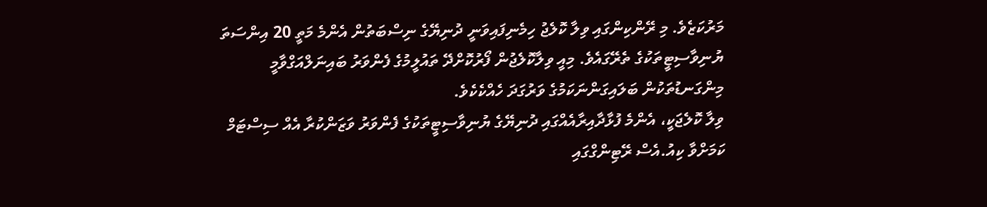މަރުކަޒެވެ. މި ރޭންކިންގައި ވިލާ ކޮލެޖު ހިމެނިފައިވަނީ ދުނިޔޭގެ ނިސްބަތުން އެންމެ މަތީ 20 އިންސަތަ ޔުނިވާސިޓީތަކުގެ ތެރޭގައެވެ. މިއީ ވިލާކޮލެޖުން ފޯރުކޮށްދޭ ތައުލީމުގެ ފެންވަރު ބައިނަލްއަގްވާމީ މިންގަނޑުތަކުން ބަލައިގަންނަކަމުގެ ވަރުގަދަ ހެއްކެކެވެ.
ވިލާ ކޮލެޖަކީ، އެންމެ ފުޅާދާއިރާއެއްގައި ދުނިޔޭގެ ޔުނިވާސިޓީތަކުގެ ފެންވަރު ވަޒަންކުރާ އެއް ސިސްޓަމް ކަމަށްވާ ކިއު.އެސް ރޭޓިންގްގައި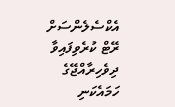އެކްސެލެންސަށް ރޭޓް ކުރެވިފައިވާ ދިވެހިރާއްޖޭގެ ހަމައެކަނި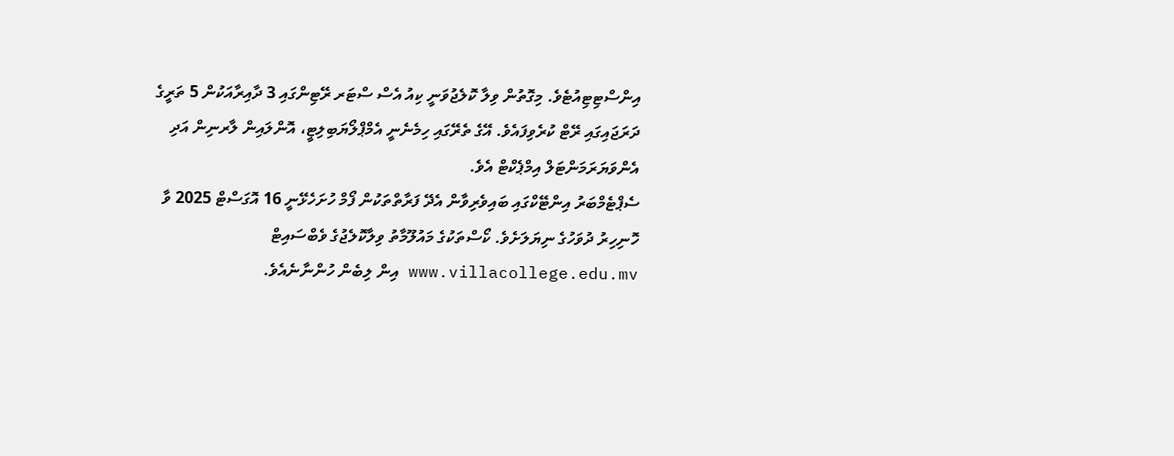އިންސްޓިޓިއުޓެވެ. މިގޮތުން ވިލާ ކޮލެޖުވަނީ ކިއު އެސް ސްޓަރ ރޭޓިންގައި 3 ދާއިރާއަކުން 5 ތަރީގެ ދަރަޖައިގައި ރޭޓް ކުރެވިފައެވެ. އޭގެ ތެރޭގައި ހިމެނެނީ އެމްޕްލޯޔަބިލިޓީ، އޮންލައިން ލާރނިން އަދި އެންވަޔަރަމަންޓަލް އިމްޕެކްޓް އެވެ.
ސެޕްޓެމްބަރު އިންޓޭކްގައި ބައިވެރިވާން އެދޭ ފަރާތްތަކުން ފޯމް ހުށަހެޅޭނީ 16 އޮގަސްޓް 2025 ވާ ހޮނިހިރު ދުވަހުގެ ނިޔަލަށެވެ. ކޯސްތަކުގެ މައުލޫމާތު ވިލާކޮލެޖުގެ ވެބްސައިޓް www.villacollege.edu.mv އިން ލިބެން ހުންނާނެއެވެ.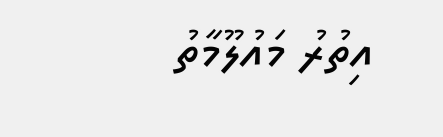އިތުރު މައުލޫމާތު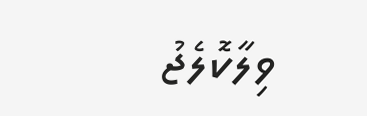ވިލާކޮލެޖު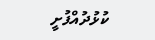ކުޅުދުއްފުށީ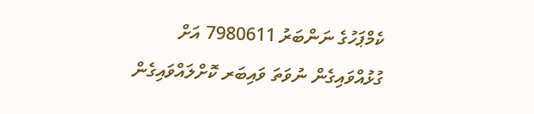ކެމްޕަހުގެ ނަންބަރު 7980611 އަށް ގުޅުއްވައިގެން ނުވަތަ ވައިބަރ ކޮށްލައްވައިގެން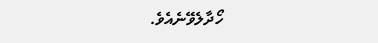ހޯދާލެވޭނެއެވެ.